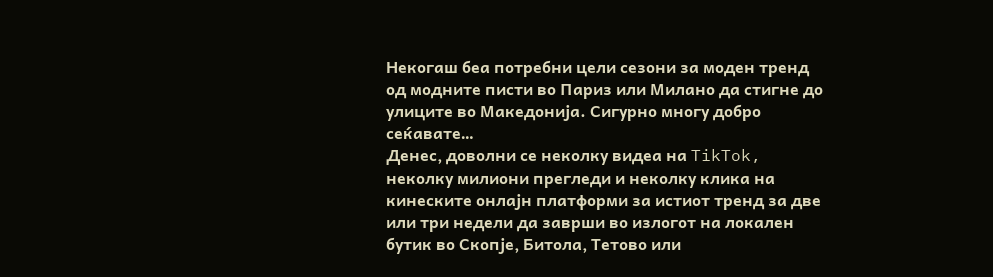Некогаш беа потребни цели сезони за моден тренд од модните писти во Париз или Милано да стигне до улиците во Македонија. Сигурно многу добро сеќавате…
Денес, доволни се неколку видеа на TikTok, неколку милиони прегледи и неколку клика на кинеските онлајн платформи за истиот тренд за две или три недели да заврши во излогот на локален бутик во Скопје, Битола, Тетово или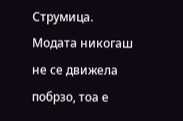Струмица.
Модата никогаш не се движела побрзо, тоа е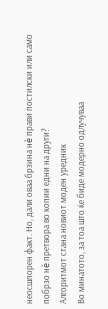неосшпорен факт. Но, дали оваа брзина нè прави постилски или само побрзо нè претвора во копии едни на други?
Алгоритмот стана новиот моден уредник
Во минатото, за тоа што ќе биде модерно одлучуваа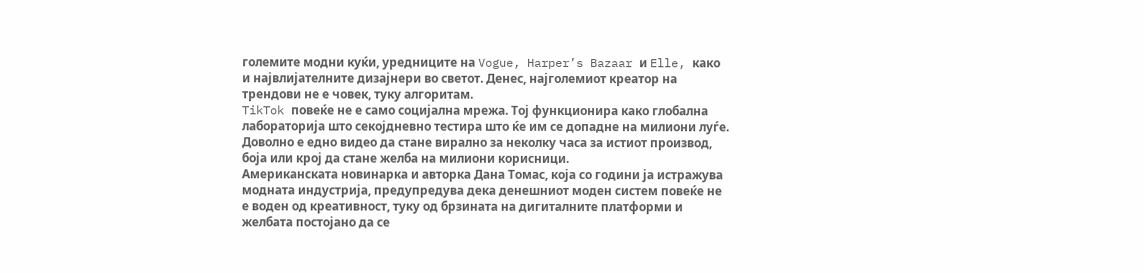големите модни куќи, уредниците на Vogue, Harper’s Bazaar и Elle, како и највлијателните дизајнери во светот. Денес, најголемиот креатор на трендови не е човек, туку алгоритам.
TikTok повеќе не е само социјална мрежа. Тој функционира како глобална лабораторија што секојдневно тестира што ќе им се допадне на милиони луѓе. Доволно е едно видео да стане вирално за неколку часа за истиот производ, боја или крој да стане желба на милиони корисници.
Американската новинарка и авторка Дана Томас, која со години ја истражува модната индустрија, предупредува дека денешниот моден систем повеќе не е воден од креативност, туку од брзината на дигиталните платформи и желбата постојано да се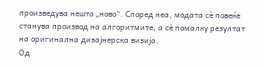произведува нешто „ново“. Според неа, модата сè повеќе станува производ на алгоритмите, а сè помалку резултат на оригинална дизајнерска визија.
Од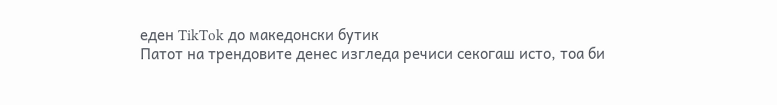еден TikTok до македонски бутик
Патот на трендовите денес изгледа речиси секогаш исто, тоа би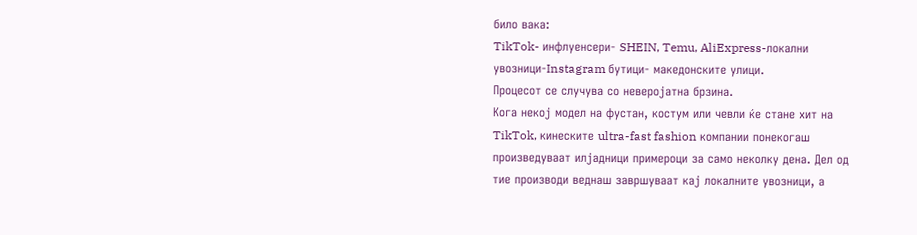било вака:
TikTok- инфлуенсери- SHEIN, Temu, AliExpress-локални увозници-Instagram бутици- македонските улици.
Процесот се случува со неверојатна брзина.
Кога некој модел на фустан, костум или чевли ќе стане хит на TikTok, кинеските ultra-fast fashion компании понекогаш произведуваат илјадници примероци за само неколку дена. Дел од тие производи веднаш завршуваат кај локалните увозници, а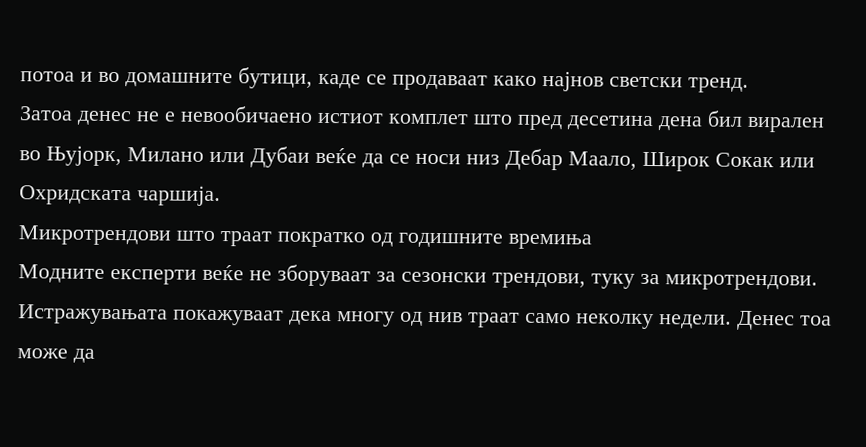потоа и во домашните бутици, каде се продаваат како најнов светски тренд.
Затоа денес не е невообичаено истиот комплет што пред десетина дена бил вирален во Њујорк, Милано или Дубаи веќе да се носи низ Дебар Маало, Широк Сокак или Охридската чаршија.
Микротрендови што траат пократко од годишните времиња
Модните експерти веќе не зборуваат за сезонски трендови, туку за микротрендови.
Истражувањата покажуваат дека многу од нив траат само неколку недели. Денес тоа може да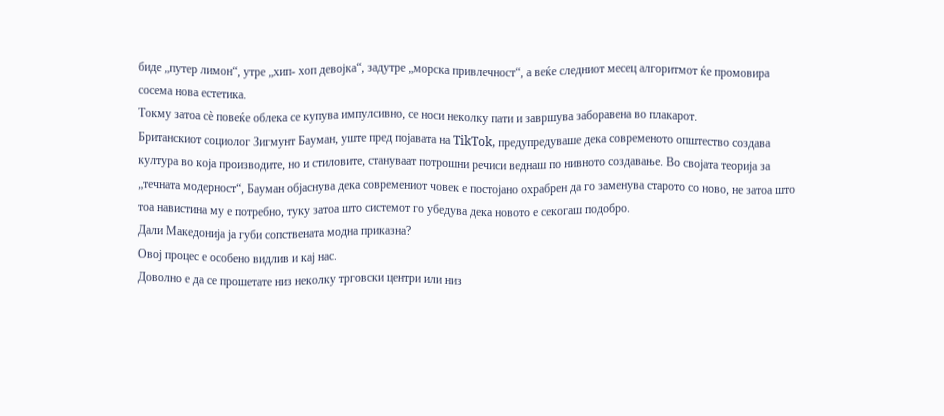биде „путер лимон“, утре „хип- хоп девојка“, задутре „морска привлечност“, а веќе следниот месец алгоритмот ќе промовира сосема нова естетика.
Токму затоа сè повеќе облека се купува импулсивно, се носи неколку пати и завршува заборавена во плакарот.
Британскиот социолог Зигмунт Бауман, уште пред појавата на TikTok, предупредуваше дека современото општество создава култура во која производите, но и стиловите, стануваат потрошни речиси веднаш по нивното создавање. Во својата теорија за „течната модерност“, Бауман објаснува дека современиот човек е постојано охрабрен да го заменува старото со ново, не затоа што тоа навистина му е потребно, туку затоа што системот го убедува дека новото е секогаш подобро.
Дали Македонија ја губи сопствената модна приказна?
Овој процес е особено видлив и кај нас.
Доволно е да се прошетате низ неколку трговски центри или низ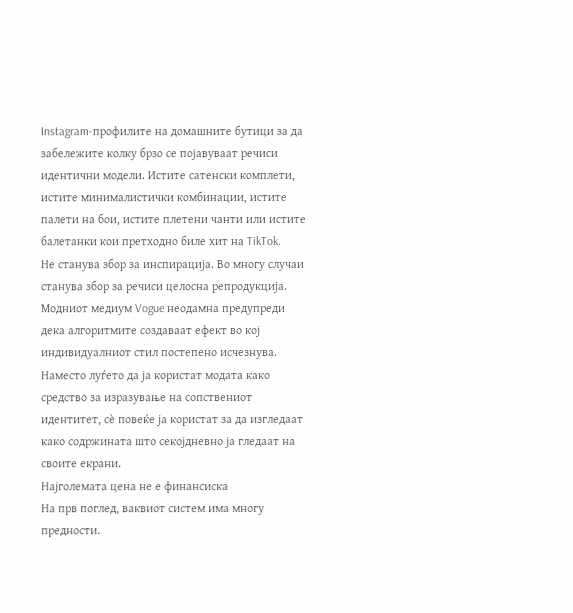Instagram-профилите на домашните бутици за да забележите колку брзо се појавуваат речиси идентични модели. Истите сатенски комплети, истите минималистички комбинации, истите палети на бои, истите плетени чанти или истите балетанки кои претходно биле хит на TikTok.
Не станува збор за инспирација. Во многу случаи станува збор за речиси целосна репродукција.
Модниот медиум Vogue неодамна предупреди дека алгоритмите создаваат ефект во кој индивидуалниот стил постепено исчезнува. Наместо луѓето да ја користат модата како средство за изразување на сопствениот идентитет, сè повеќе ја користат за да изгледаат како содржината што секојдневно ја гледаат на своите екрани.
Најголемата цена не е финансиска
На прв поглед, ваквиот систем има многу предности.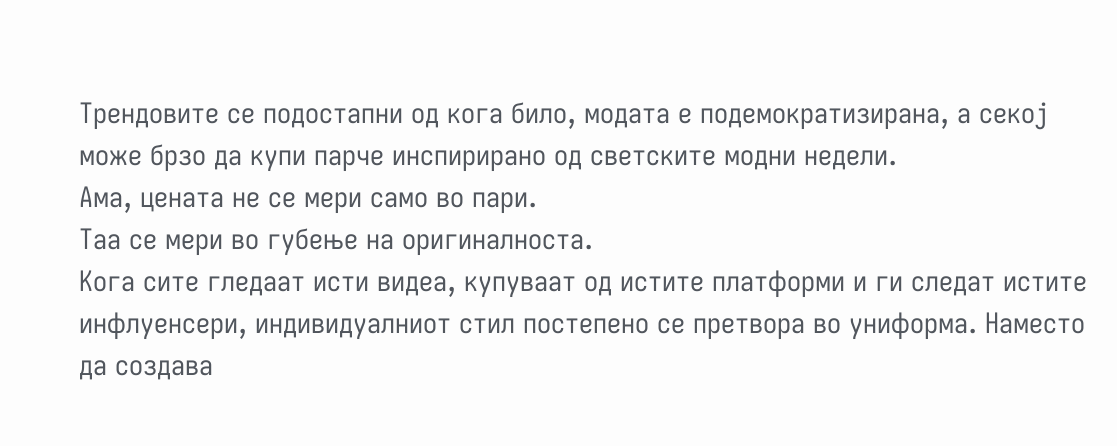Трендовите се подостапни од кога било, модата е подемократизирана, а секој може брзо да купи парче инспирирано од светските модни недели.
Ама, цената не се мери само во пари.
Таа се мери во губење на оригиналноста.
Кога сите гледаат исти видеа, купуваат од истите платформи и ги следат истите инфлуенсери, индивидуалниот стил постепено се претвора во униформа. Наместо да создава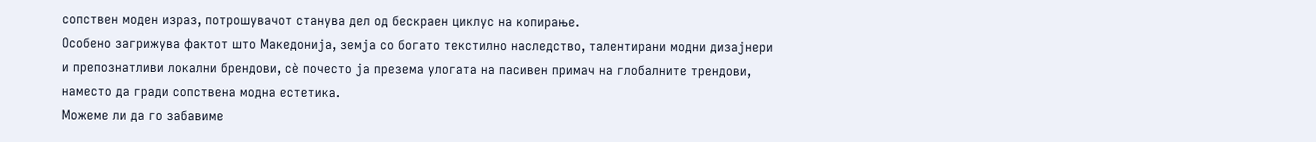сопствен моден израз, потрошувачот станува дел од бескраен циклус на копирање.
Особено загрижува фактот што Македонија, земја со богато текстилно наследство, талентирани модни дизајнери и препознатливи локални брендови, сè почесто ја презема улогата на пасивен примач на глобалните трендови, наместо да гради сопствена модна естетика.
Можеме ли да го забавиме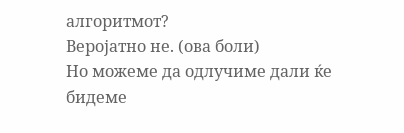алгоритмот?
Веројатно не. (ова боли)
Но можеме да одлучиме дали ќе бидеме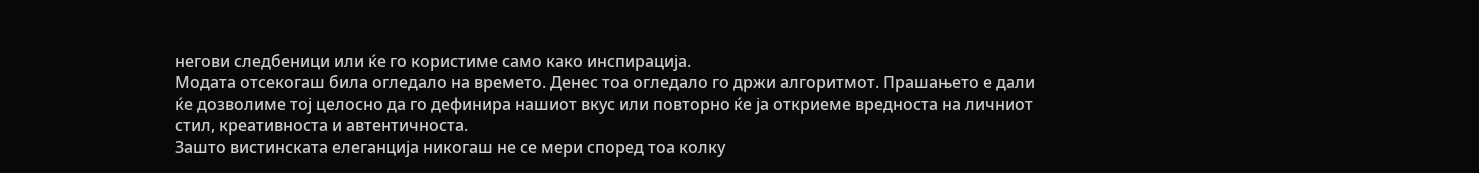негови следбеници или ќе го користиме само како инспирација.
Модата отсекогаш била огледало на времето. Денес тоа огледало го држи алгоритмот. Прашањето е дали ќе дозволиме тој целосно да го дефинира нашиот вкус или повторно ќе ја откриеме вредноста на личниот стил, креативноста и автентичноста.
Зашто вистинската елеганција никогаш не се мери според тоа колку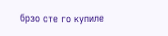брзо сте го купиле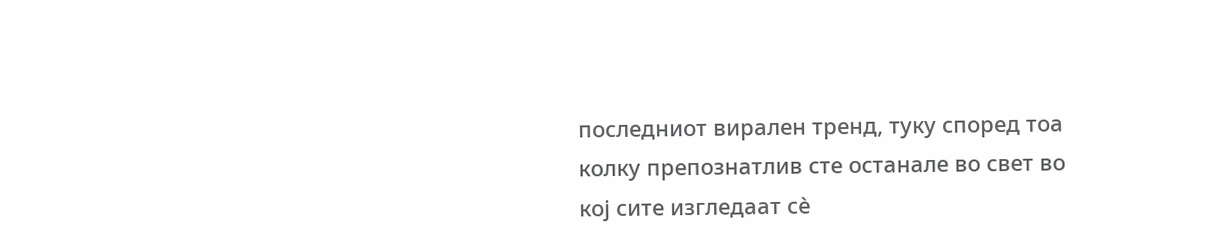последниот вирален тренд, туку според тоа колку препознатлив сте останале во свет во кој сите изгледаат сè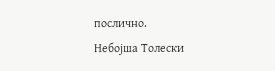послично.
Небојша Толески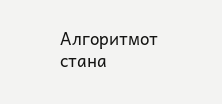Алгоритмот стана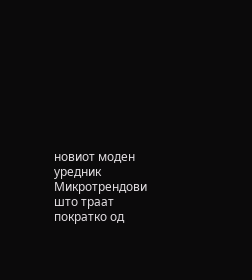новиот моден уредник
Микротрендови што траат пократко од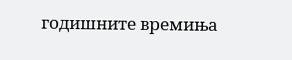годишните времиња